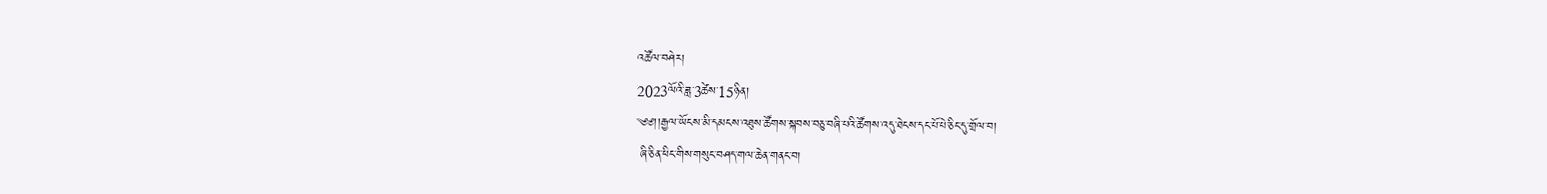འཚོལ་བཤེར།
2023ལོའི་ཟླ་3ཚེས་15ཉིན།
༄༅།།རྒྱལ་ཡོངས་མི་དམངས་འཐུས་ཚོགས་སྐབས་བཅུ་བཞི་པའི་ཚོགས་འདུ་ཐེངས་དང་པོ་པེ་ཅིང་དུ་གྲོལ་བ།
 ཞི་ཅིན་ཕིང་གིས་གསུང་བཤད་གལ་ཆེན་གནང་བ།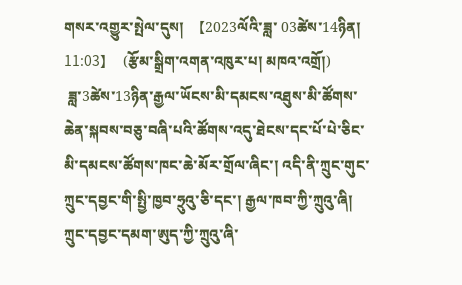གསར་འགྱུར་སྤེལ་དུས།  【2023ལོའི་ཟླ་ 03ཚེས་14ཉིན། 11:03】   (རྩོམ་སྒྲིག་འགན་འཁུར་པ། མཁའ་འགྲོ།)
 ཟླ་3ཚེས་13ཉིན་རྒྱལ་ཡོངས་མི་དམངས་འཐུས་མི་ཚོགས་ཆེན་སྐབས་བཅུ་བཞི་པའི་ཚོགས་འདུ་ཐེངས་དང་པོ་པེ་ཅིང་མི་དམངས་ཚོགས་ཁང་ཆེ་མོར་གྲོལ་ཞིང་། འདི་ནི་ཀྲུང་གུང་ཀྲུང་དབྱང་གི་སྤྱི་ཁྱབ་ཧྲུའུ་ཅི་དང་། རྒྱལ་ཁབ་ཀྱི་ཀྲུའུ་ཞི། ཀྲུང་དབྱང་དམག་ཨུད་ཀྱི་ཀྲུའུ་ཞི་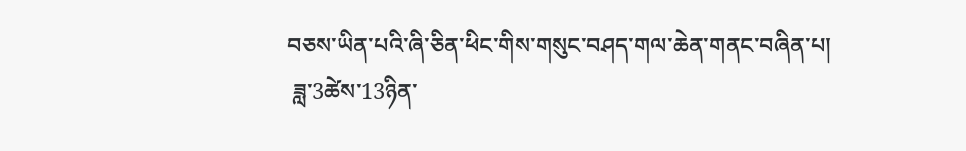བཅས་ཡིན་པའི་ཞི་ཅིན་ཕིང་གིས་གསུང་བཤད་གལ་ཆེན་གནང་བཞིན་པ།
 ཟླ་3ཚེས་13ཉིན་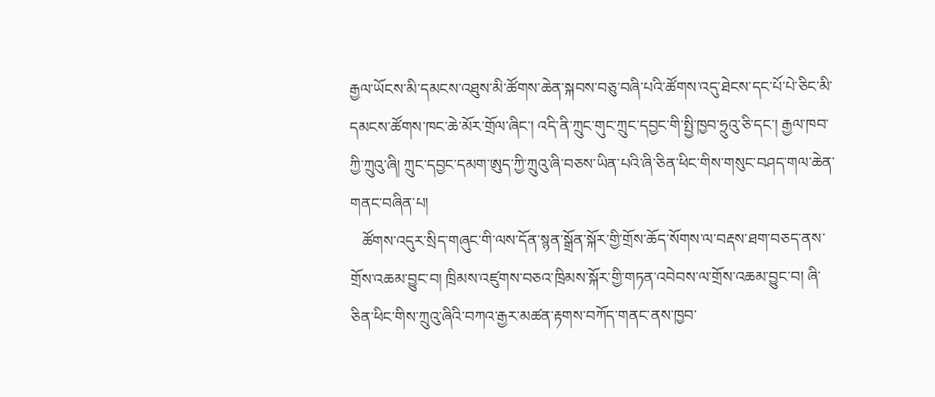རྒྱལ་ཡོངས་མི་དམངས་འཐུས་མི་ཚོགས་ཆེན་སྐབས་བཅུ་བཞི་པའི་ཚོགས་འདུ་ཐེངས་དང་པོ་པེ་ཅིང་མི་དམངས་ཚོགས་ཁང་ཆེ་མོར་གྲོལ་ཞིང་། འདི་ནི་ཀྲུང་གུང་ཀྲུང་དབྱང་གི་སྤྱི་ཁྱབ་ཧྲུའུ་ཅི་དང་། རྒྱལ་ཁབ་ཀྱི་ཀྲུའུ་ཞི། ཀྲུང་དབྱང་དམག་ཨུད་ཀྱི་ཀྲུའུ་ཞི་བཅས་ཡིན་པའི་ཞི་ཅིན་ཕིང་གིས་གསུང་བཤད་གལ་ཆེན་གནང་བཞིན་པ།
   ཚོགས་འདུར་སྲིད་གཞུང་གི་ལས་དོན་སྙན་སྒྲོན་སྐོར་གྱི་གྲོས་ཆོད་སོགས་ལ་བརྡས་ཐག་བཅད་ནས་གྲོས་འཆམ་བྱུང་བ། ཁྲིམས་འཛུགས་བཅའ་ཁྲིམས་སྐོར་གྱི་གཏན་འབེབས་ལ་གྲོས་འཆམ་བྱུང་བ། ཞི་ཅིན་ཕིང་གིས་ཀྲུའུ་ཞིའི་བཀའ་རྒྱར་མཚན་རྟགས་བཀོད་གནང་ནས་ཁྱབ་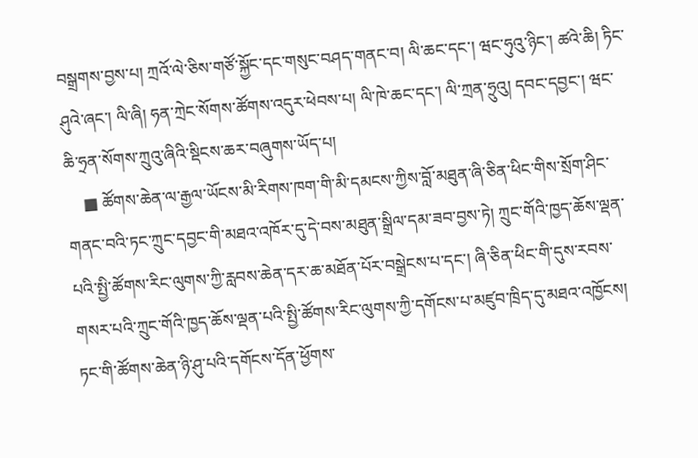བསྒྲགས་བྱས་པ། ཀྲའོ་ལེ་ཅིས་གཙོ་སྐྱོང་དང་གསུང་བཤད་གནང་བ། ལི་ཆང་དང་། ཝང་ཧུའུ་ཉིང་། ཚའེ་ཆི། ཏིང་ཤུའེ་ཞང་། ལི་ཞི། ཧན་ཀྲེང་སོགས་ཚོགས་འདུར་ཕེབས་པ། ལི་ཁེ་ཆང་དང་། ལི་ཀྲན་ཧྲུའུ། དབང་དབྱང་། ཝང་ཆི་ཧྲན་སོགས་ཀྲུའུ་ཞིའི་སྡིངས་ཆར་བཞུགས་ཡོད་པ།
    ■ ཚོགས་ཆེན་ལ་རྒྱལ་ཡོངས་མི་རིགས་ཁག་གི་མི་དམངས་ཀྱིས་བློ་མཐུན་ཞི་ཅིན་ཕིང་གིས་སྲོག་ཤིང་གནང་བའི་ཏང་ཀྲུང་དབྱང་གི་མཐའ་འཁོར་དུ་དེ་བས་མཐུན་སྒྲིལ་དམ་ཟབ་བྱས་ཏེ། ཀྲུང་གོའི་ཁྱད་ཆོས་ལྡན་པའི་སྤྱི་ཚོགས་རིང་ལུགས་ཀྱི་རླབས་ཆེན་དར་ཆ་མཐོན་པོར་བསྒྲེངས་པ་དང་། ཞི་ཅིན་ཕིང་གི་དུས་རབས་གསར་པའི་ཀྲུང་གོའི་ཁྱད་ཆོས་ལྡན་པའི་སྤྱི་ཚོགས་རིང་ལུགས་ཀྱི་དགོངས་པ་མཛུབ་ཁྲིད་དུ་མཐའ་འཁྱོངས། ཏང་གི་ཚོགས་ཆེན་ཉི་ཤུ་པའི་དགོངས་དོན་ཕྱོགས་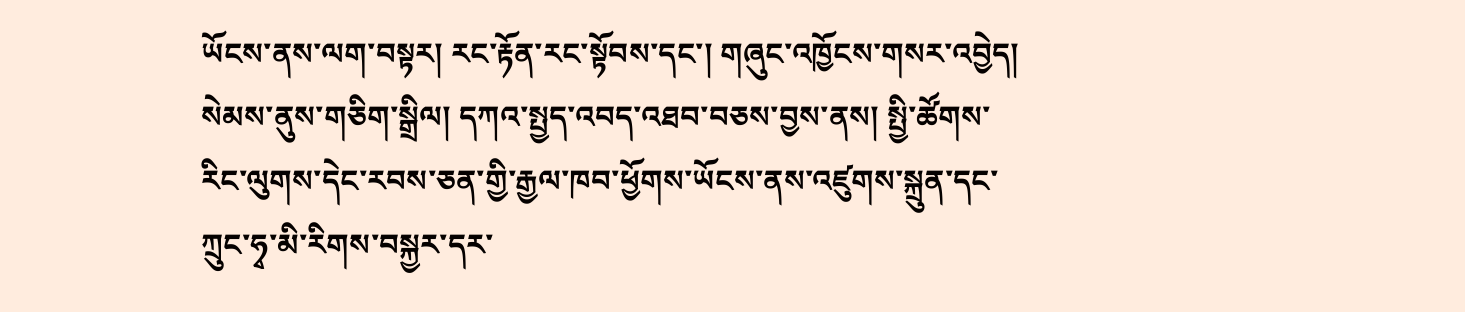ཡོངས་ནས་ལག་བསྟར། རང་རྟོན་རང་སྟོབས་དང་། གཞུང་འཁྱོངས་གསར་འབྱེད། སེམས་ནུས་གཅིག་སྒྲིལ། དཀའ་སྤྱད་འབད་འཐབ་བཅས་བྱས་ནས། སྤྱི་ཚོགས་རིང་ལུགས་དེང་རབས་ཅན་གྱི་རྒྱལ་ཁབ་ཕྱོགས་ཡོངས་ནས་འཛུགས་སྐྲུན་དང་ཀྲུང་ཧྭ་མི་རིགས་བསྐྱར་དར་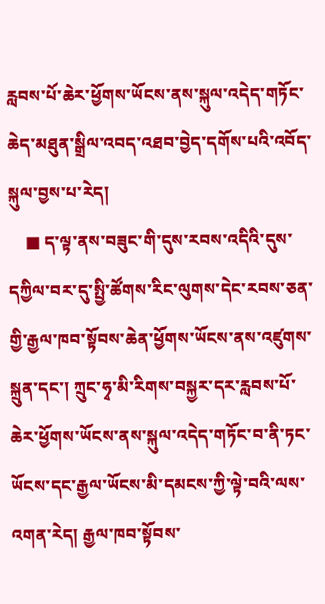རླབས་པོ་ཆེར་ཕྱོགས་ཡོངས་ནས་སྐུལ་འདེད་གཏོང་ཆེད་མཐུན་སྒྲིལ་འབད་འཐབ་བྱེད་དགོས་པའི་འབོད་སྐུལ་བྱས་པ་རེད།
    ■ ད་ལྟ་ནས་བཟུང་གི་དུས་རབས་འདིའི་དུས་དཀྱིལ་བར་དུ་སྤྱི་ཚོགས་རིང་ལུགས་དེང་རབས་ཅན་གྱི་རྒྱལ་ཁབ་སྟོབས་ཆེན་ཕྱོགས་ཡོངས་ནས་འཛུགས་སྐྲུན་དང་། ཀྲུང་ཧྭ་མི་རིགས་བསྐྱར་དར་རླབས་པོ་ཆེར་ཕྱོགས་ཡོངས་ནས་སྐུལ་འདེད་གཏོང་བ་ནི་ཏང་ཡོངས་དང་རྒྱལ་ཡོངས་མི་དམངས་ཀྱི་ལྟེ་བའི་ལས་འགན་རེད། རྒྱལ་ཁབ་སྟོབས་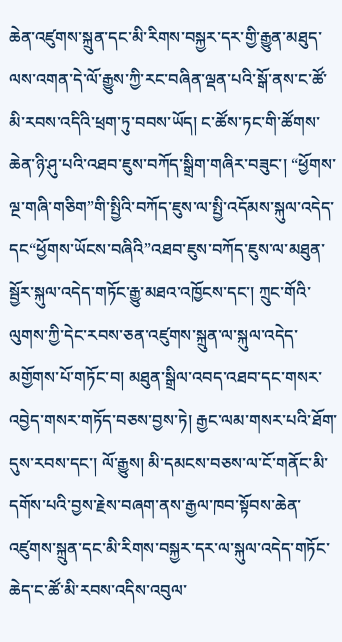ཆེན་འཛུགས་སྐྲུན་དང་མི་རིགས་བསྐྱར་དར་གྱི་རྒྱུན་མཐུད་ལས་འགན་དེ་ལོ་རྒྱུས་ཀྱི་རང་བཞིན་ལྡན་པའི་སྒོ་ནས་ང་ཚོ་མི་རབས་འདིའི་ཕྲག་ཏུ་བབས་ཡོད། ང་ཚོས་ཏང་གི་ཚོགས་ཆེན་ཉི་ཤུ་པའི་འཐབ་ཇུས་བཀོད་སྒྲིག་གཞིར་བཟུང་། “ཕྱོགས་ལྔ་གཞི་གཅིག”གི་སྤྱིའི་བཀོད་ཇུས་ལ་སྤྱི་འདོམས་སྐུལ་འདེད་དང“ཕྱོགས་ཡོངས་བཞིའི”འཐབ་ཇུས་བཀོད་ཇུས་ལ་མཐུན་སྦྱོར་སྐུལ་འདེད་གཏོང་རྒྱུ་མཐའ་འཁྱོངས་དང་། ཀྲུང་གོའི་ལུགས་ཀྱི་དེང་རབས་ཅན་འཛུགས་སྐྲུན་ལ་སྐུལ་འདེད་མགྱོགས་པོ་གཏོང་བ། མཐུན་སྒྲིལ་འབད་འཐབ་དང་གསར་འབྱེད་གསར་གཏོད་བཅས་བྱས་ཏེ། རྒྱང་ལམ་གསར་པའི་ཐོག་དུས་རབས་དང་། ལོ་རྒྱུས། མི་དམངས་བཅས་ལ་ངོ་གནོང་མི་དགོས་པའི་བྱས་རྗེས་བཞག་ནས་རྒྱལ་ཁབ་སྟོབས་ཆེན་འཛུགས་སྐྲུན་དང་མི་རིགས་བསྐྱར་དར་ལ་སྐུལ་འདེད་གཏོང་ཆེད་ང་ཚོ་མི་རབས་འདིས་འབུལ་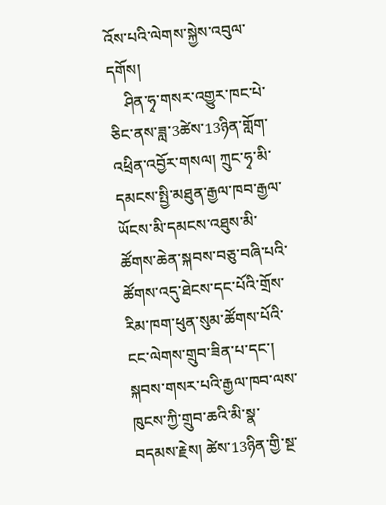འོས་པའི་ལེགས་སྐྱེས་འབུལ་དགོས།
    ཤིན་ཧྭ་གསར་འགྱུར་ཁང་པེ་ཅིང་ནས་ཟླ་3ཚེས་13ཉིན་གློག་འཕྲིན་འབྱོར་གསལ། ཀྲུང་ཧྭ་མི་དམངས་སྤྱི་མཐུན་རྒྱལ་ཁབ་རྒྱལ་ཡོངས་མི་དམངས་འཐུས་མི་ཚོགས་ཆེན་སྐབས་བཅུ་བཞི་པའི་ཚོགས་འདུ་ཐེངས་དང་པོའི་གྲོས་རིམ་ཁག་ཕུན་སུམ་ཚོགས་པོའི་ངང་ལེགས་གྲུབ་ཟིན་པ་དང་། སྐབས་གསར་པའི་རྒྱལ་ཁབ་ལས་ཁུངས་ཀྱི་གྲུབ་ཆའི་མི་སྣ་བདམས་རྗེས། ཚེས་13ཉིན་གྱི་སྔ་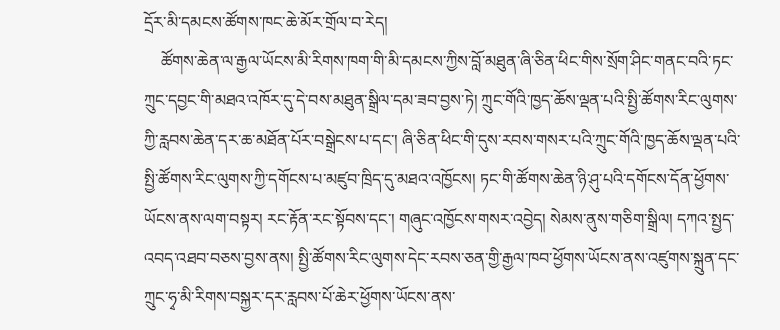དྲོར་མི་དམངས་ཚོགས་ཁང་ཆེ་མོར་གྲོལ་བ་རེད།
    ཚོགས་ཆེན་ལ་རྒྱལ་ཡོངས་མི་རིགས་ཁག་གི་མི་དམངས་ཀྱིས་བློ་མཐུན་ཞི་ཅིན་ཕིང་གིས་སྲོག་ཤིང་གནང་བའི་ཏང་ཀྲུང་དབྱང་གི་མཐའ་འཁོར་དུ་དེ་བས་མཐུན་སྒྲིལ་དམ་ཟབ་བྱས་ཏེ། ཀྲུང་གོའི་ཁྱད་ཆོས་ལྡན་པའི་སྤྱི་ཚོགས་རིང་ལུགས་ཀྱི་རླབས་ཆེན་དར་ཆ་མཐོན་པོར་བསྒྲེངས་པ་དང་། ཞི་ཅིན་ཕིང་གི་དུས་རབས་གསར་པའི་ཀྲུང་གོའི་ཁྱད་ཆོས་ལྡན་པའི་སྤྱི་ཚོགས་རིང་ལུགས་ཀྱི་དགོངས་པ་མཛུབ་ཁྲིད་དུ་མཐའ་འཁྱོངས། ཏང་གི་ཚོགས་ཆེན་ཉི་ཤུ་པའི་དགོངས་དོན་ཕྱོགས་ཡོངས་ནས་ལག་བསྟར། རང་རྟོན་རང་སྟོབས་དང་། གཞུང་འཁྱོངས་གསར་འབྱེད། སེམས་ནུས་གཅིག་སྒྲིལ། དཀའ་སྤྱད་འབད་འཐབ་བཅས་བྱས་ནས། སྤྱི་ཚོགས་རིང་ལུགས་དེང་རབས་ཅན་གྱི་རྒྱལ་ཁབ་ཕྱོགས་ཡོངས་ནས་འཛུགས་སྐྲུན་དང་ཀྲུང་ཧྭ་མི་རིགས་བསྐྱར་དར་རླབས་པོ་ཆེར་ཕྱོགས་ཡོངས་ནས་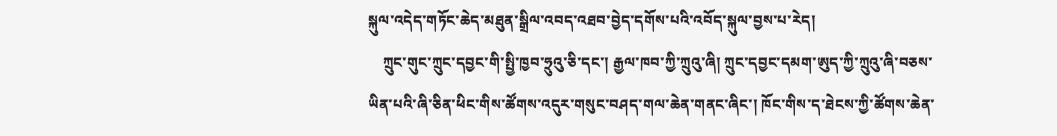སྐུལ་འདེད་གཏོང་ཆེད་མཐུན་སྒྲིལ་འབད་འཐབ་བྱེད་དགོས་པའི་འབོད་སྐུལ་བྱས་པ་རེད།
    ཀྲུང་གུང་ཀྲུང་དབྱང་གི་སྤྱི་ཁྱབ་ཧྲུའུ་ཅི་དང་། རྒྱལ་ཁབ་ཀྱི་ཀྲུའུ་ཞི། ཀྲུང་དབྱང་དམག་ཨུད་ཀྱི་ཀྲུའུ་ཞི་བཅས་ཡིན་པའི་ཞི་ཅིན་ཕིང་གིས་ཚོགས་འདུར་གསུང་བཤད་གལ་ཆེན་གནང་ཞིང་། ཁོང་གིས་ད་ཐེངས་ཀྱི་ཚོགས་ཆེན་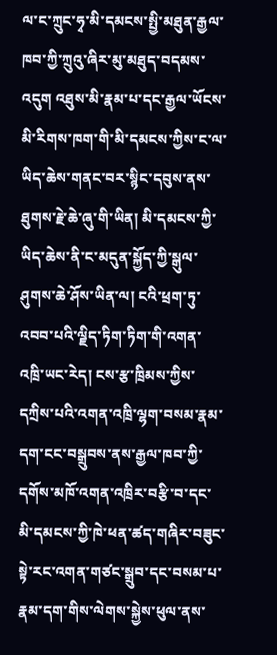ལ་ང་ཀྲུང་ཧྭ་མི་དམངས་སྤྱི་མཐུན་རྒྱལ་ཁབ་ཀྱི་ཀྲུའུ་ཞིར་མུ་མཐུད་བདམས་འདུག འཐུས་མི་རྣམ་པ་དང་རྒྱལ་ཡོངས་མི་རིགས་ཁག་གི་མི་དམངས་ཀྱིས་ང་ལ་ཡིད་ཆེས་གནང་བར་སྙིང་དབུས་ནས་ཐུགས་རྗེ་ཆེ་ཞུ་གི་ཡིན། མི་དམངས་ཀྱི་ཡིད་ཆེས་ནི་ང་མདུན་སྐྱོད་ཀྱི་སྒུལ་ཤུགས་ཆེ་ཤོས་ཡིན་ལ། ངའི་ཕྲག་ཏུ་འབབ་པའི་ལྗིད་ཏིག་ཏིག་གི་འགན་འཁྲི་ཡང་རེད། ངས་རྩ་ཁྲིམས་ཀྱིས་དཀྲིས་པའི་འགན་འཁྲི་ལྷག་བསམ་རྣམ་དག་ངང་བསྒྲུབས་ནས་རྒྱལ་ཁབ་ཀྱི་དགོས་མཁོ་འགན་འཁྲིར་བརྩི་བ་དང་མི་དམངས་ཀྱི་ཁེ་ཕན་ཚད་གཞིར་བཟུང་སྟེ་རང་འགན་གཙང་སྒྲུབ་དང་བསམ་པ་རྣམ་དག་གིས་ལེགས་སྐྱེས་ཕུལ་ནས་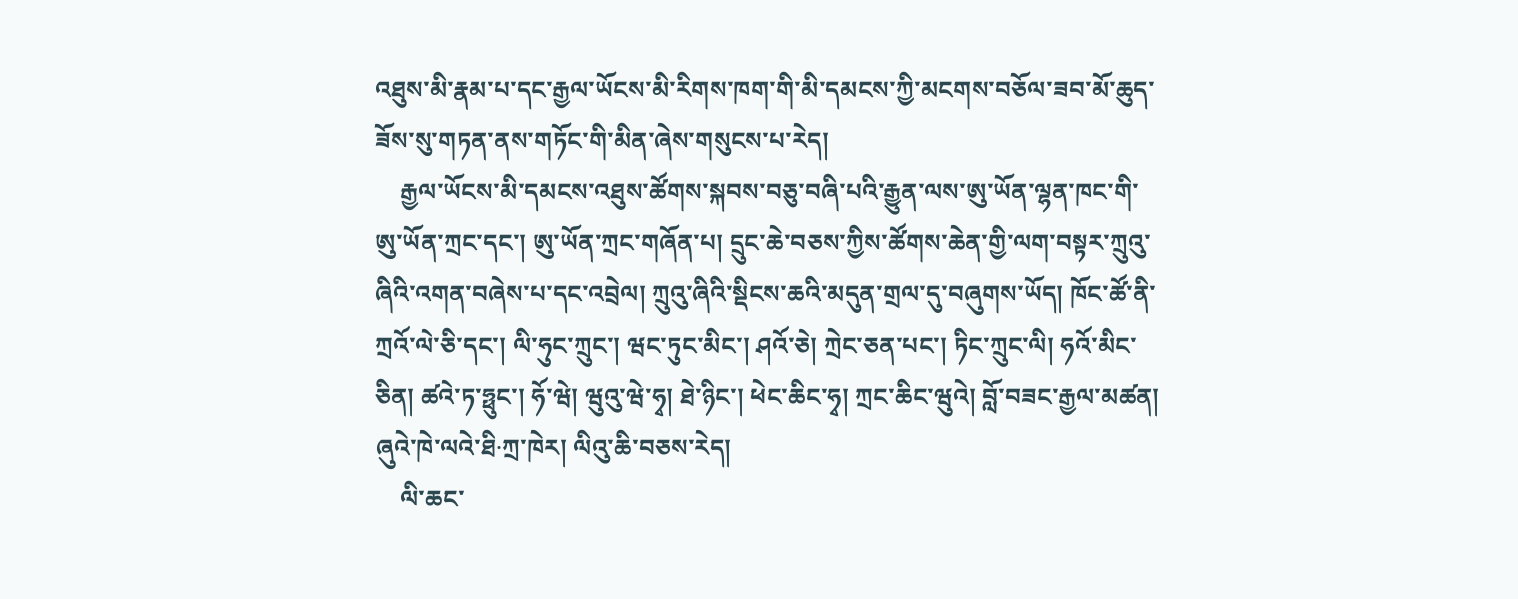འཐུས་མི་རྣམ་པ་དང་རྒྱལ་ཡོངས་མི་རིགས་ཁག་གི་མི་དམངས་ཀྱི་མངགས་བཅོལ་ཟབ་མོ་ཆུད་ཟོས་སུ་གཏན་ནས་གཏོང་གི་མིན་ཞེས་གསུངས་པ་རེད།
    རྒྱལ་ཡོངས་མི་དམངས་འཐུས་ཚོགས་སྐབས་བཅུ་བཞི་པའི་རྒྱུན་ལས་ཨུ་ཡོན་ལྷན་ཁང་གི་ཨུ་ཡོན་ཀྲང་དང་། ཨུ་ཡོན་ཀྲང་གཞོན་པ། དྲུང་ཆེ་བཅས་ཀྱིས་ཚོགས་ཆེན་གྱི་ལག་བསྟར་ཀྲུའུ་ཞིའི་འགན་བཞེས་པ་དང་འབྲེལ། ཀྲུའུ་ཞིའི་སྡིངས་ཆའི་མདུན་གྲལ་དུ་བཞུགས་ཡོད། ཁོང་ཚོ་ནི་ཀྲའོ་ལེ་ཅི་དང་། ལི་ཧུང་ཀྲུང་། ཝང་ཏུང་མིང་། ཤའོ་ཅེ། ཀྲེང་ཅན་པང་། ཏིང་ཀྲུང་ལི། ཧའོ་མིང་ཅིན། ཚའེ་ཏ་ཧྥུང་། ཧོ་ཝེ། ཝུའུ་ཝེ་ཧྭ། ཐེ་ཉིང་། ཕེང་ཆིང་ཧྭ། ཀྲང་ཆིང་ཝུའེ། བློ་བཟང་རྒྱལ་མཚན། ཞུའེ་ཁེ་ལའེ་ཐི·ཀྲ་ཁེར། ལིའུ་ཆི་བཅས་རེད།
    ལི་ཆང་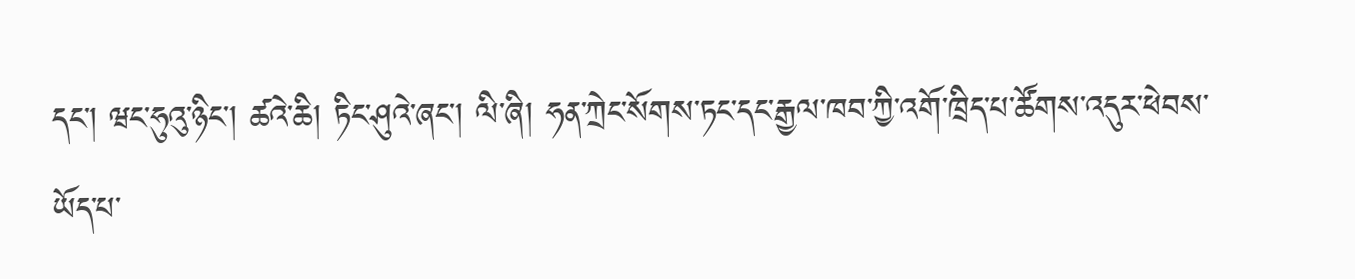དང་། ཝང་ཧུའུ་ཉིང་། ཚའེ་ཆི། ཏིང་ཤུའེ་ཞང་། ལི་ཞི། ཧན་ཀྲེང་སོགས་ཏང་དང་རྒྱལ་ཁབ་ཀྱི་འགོ་ཁྲིད་པ་ཚོགས་འདུར་ཕེབས་ཡོད་པ་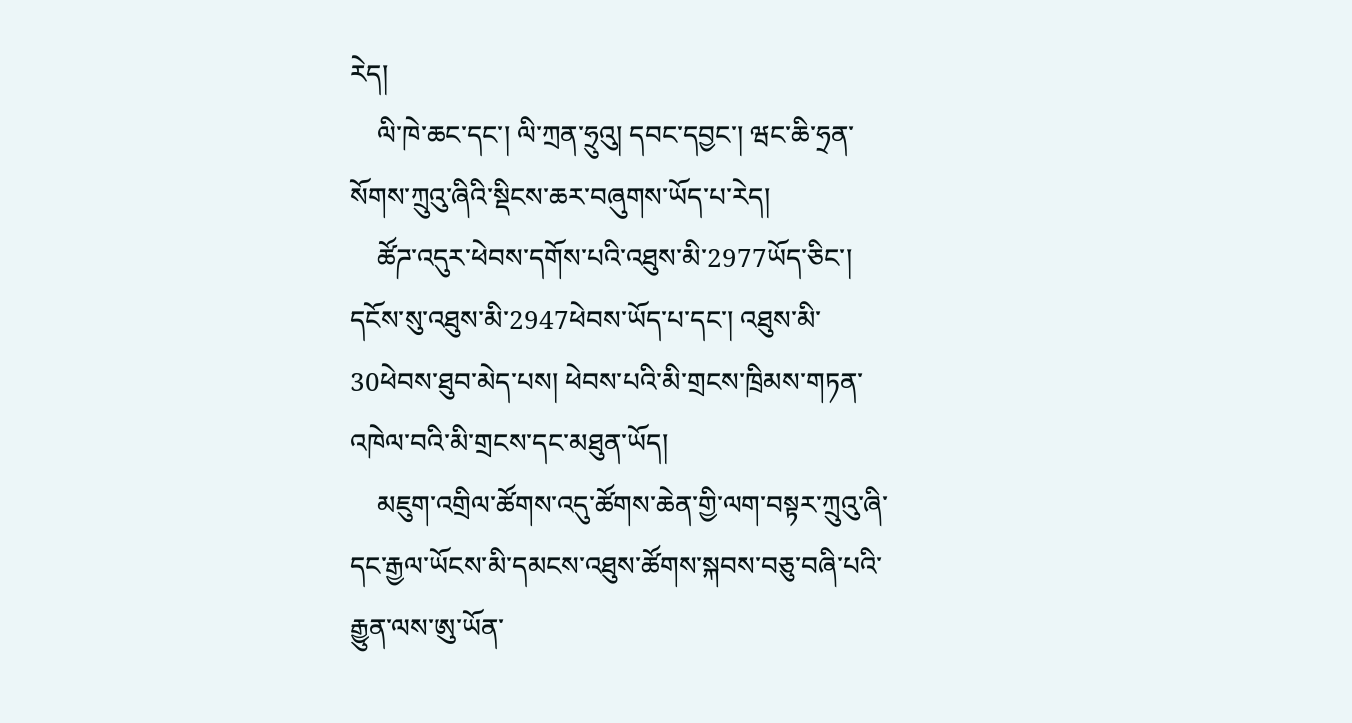རེད།
    ལི་ཁེ་ཆང་དང་། ལི་ཀྲན་ཧྲུའུ། དབང་དབྱང་། ཝང་ཆི་ཧྲན་སོགས་ཀྲུའུ་ཞིའི་སྡིངས་ཆར་བཞུགས་ཡོད་པ་རེད།
    ཚོཌ་འདུར་ཕེབས་དགོས་པའི་འཐུས་མི་2977ཡོད་ཅིང་། དངོས་སུ་འཐུས་མི་2947ཕེབས་ཡོད་པ་དང་། འཐུས་མི་30ཕེབས་ཐུབ་མེད་པས། ཕེབས་པའི་མི་གྲངས་ཁྲིམས་གཏན་འཁེལ་བའི་མི་གྲངས་དང་མཐུན་ཡོད།
    མཇུག་འགྲིལ་ཚོགས་འདུ་ཚོགས་ཆེན་གྱི་ལག་བསྟར་ཀྲུའུ་ཞི་དང་རྒྱལ་ཡོངས་མི་དམངས་འཐུས་ཚོགས་སྐབས་བཅུ་བཞི་པའི་རྒྱུན་ལས་ཨུ་ཡོན་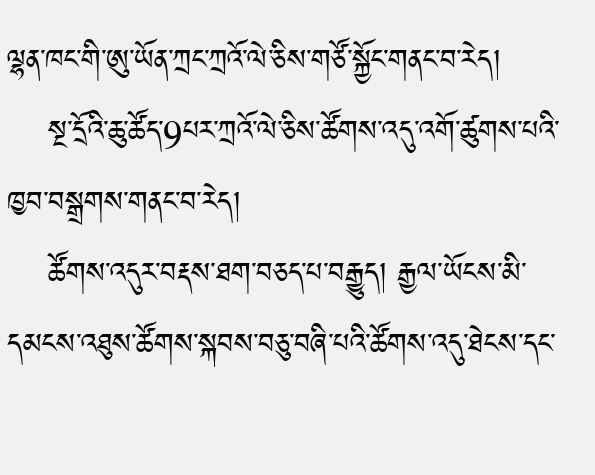ལྷན་ཁང་གི་ཨུ་ཡོན་ཀྲང་ཀྲའོ་ལེ་ཅིས་གཙོ་སྐྱོང་གནང་བ་རེད།
    སྔ་དྲོའི་ཆུ་ཚོད་9པར་ཀྲའོ་ལེ་ཅིས་ཚོགས་འདུ་འགོ་ཚུགས་པའི་ཁྱབ་བསྒྲགས་གནང་བ་རེད།
    ཚོགས་འདུར་བརྡས་ཐག་བཅད་པ་བརྒྱུད། རྒྱལ་ཡོངས་མི་དམངས་འཐུས་ཚོགས་སྐབས་བཅུ་བཞི་པའི་ཚོགས་འདུ་ཐེངས་དང་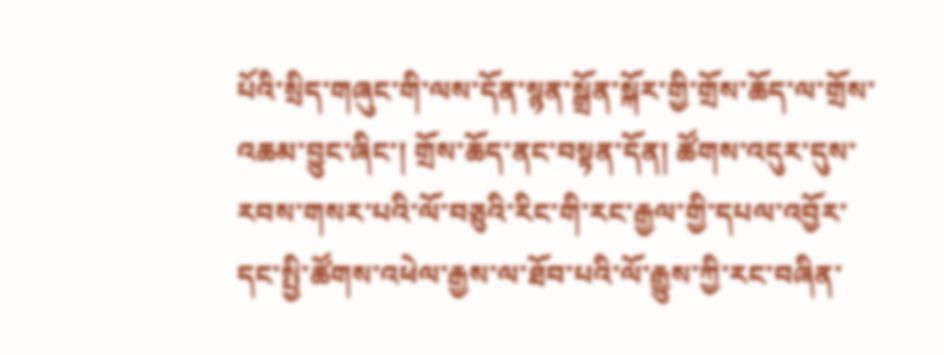པོའི་སྲིད་གཞུང་གི་ལས་དོན་སྙན་སྒྲོན་སྐོར་གྱི་གྲོས་ཆོད་ལ་གྲོས་འཆམ་བྱུང་ཞིང་། གྲོས་ཆོད་ནང་བསྟན་དོན། ཚོགས་འདུར་དུས་རབས་གསར་པའི་ལོ་བཅུའི་རིང་གི་རང་རྒྱལ་གྱི་དཔལ་འབྱོར་དང་སྤྱི་ཚོགས་འཕེལ་རྒྱས་ལ་ཐོབ་པའི་ལོ་རྒྱུས་ཀྱི་རང་བཞིན་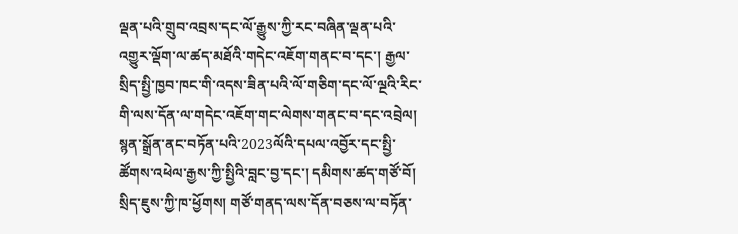ལྡན་པའི་གྲུབ་འབྲས་དང་ལོ་རྒྱུས་ཀྱི་རང་བཞིན་ལྡན་པའི་འགྱུར་ལྡོག་ལ་ཚད་མཐོའི་གདེང་འཇོག་གནང་བ་དང་། རྒྱལ་སྲིད་སྤྱི་ཁྱབ་ཁང་གི་འདས་ཟིན་པའི་ལོ་གཅིག་དང་ལོ་ལྔའི་རིང་གི་ལས་དོན་ལ་གདེང་འཇོག་གང་ལེགས་གནང་བ་དང་འབྲེལ། སྙན་སྒྲོན་ནང་བཏོན་པའི་2023ལོའི་དཔལ་འབྱོར་དང་སྤྱི་ཚོགས་འཕེལ་རྒྱས་ཀྱི་སྤྱིའི་བླང་བྱ་དང་། དམིགས་ཚད་གཙོ་བོ། སྲིད་ཇུས་ཀྱི་ཁ་ཕྱོགས། གཙོ་གནད་ལས་དོན་བཅས་ལ་བཏོན་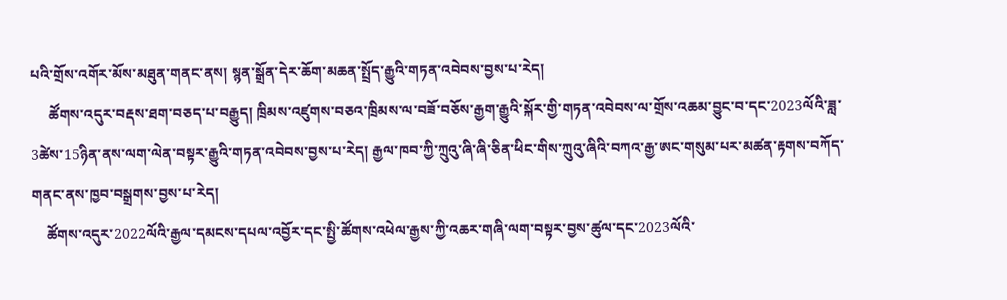པའི་གྲོས་འགོར་མོས་མཐུན་གནང་ནས། སྙན་སྒྲོན་དེར་ཆོག་མཆན་སྤྲོད་རྒྱུའི་གཏན་འབེབས་བྱས་པ་རེད།
     ཚོགས་འདུར་བརྡས་ཐག་བཅད་པ་བརྒྱུད། ཁྲིམས་འཛུགས་བཅའ་ཁྲིམས་ལ་བཟོ་བཅོས་རྒྱག་རྒྱུའི་སྐོར་གྱི་གཏན་འབེབས་ལ་གྲོས་འཆམ་བྱུང་བ་དང་2023ལོའི་ཟླ་3ཚེས་15ཉིན་ནས་ལག་ལེན་བསྟར་རྒྱུའི་གཏན་འབེབས་བྱས་པ་རེད། རྒྱལ་ཁབ་ཀྱི་ཀྲུའུ་ཞི་ཞི་ཅིན་ཕིང་གིས་ཀྲུའུ་ཞིའི་བཀའ་རྒྱ་ཨང་གསུམ་པར་མཚན་རྟགས་བཀོད་གནང་ནས་ཁྱབ་བསྒྲགས་བྱས་པ་རེད།
    ཚོགས་འདུར་2022ལོའི་རྒྱལ་དམངས་དཔལ་འབྱོར་དང་སྤྱི་ཚོགས་འཕེལ་རྒྱས་ཀྱི་འཆར་གཞི་ལག་བསྟར་བྱས་ཚུལ་དང་2023ལོའི་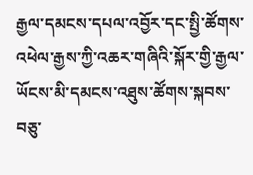རྒྱལ་དམངས་དཔལ་འབྱོར་དང་སྤྱི་ཚོགས་འཕེལ་རྒྱས་ཀྱི་འཆར་གཞིའི་སྐོར་གྱི་རྒྱལ་ཡོངས་མི་དམངས་འཐུས་ཚོགས་སྐབས་བཅུ་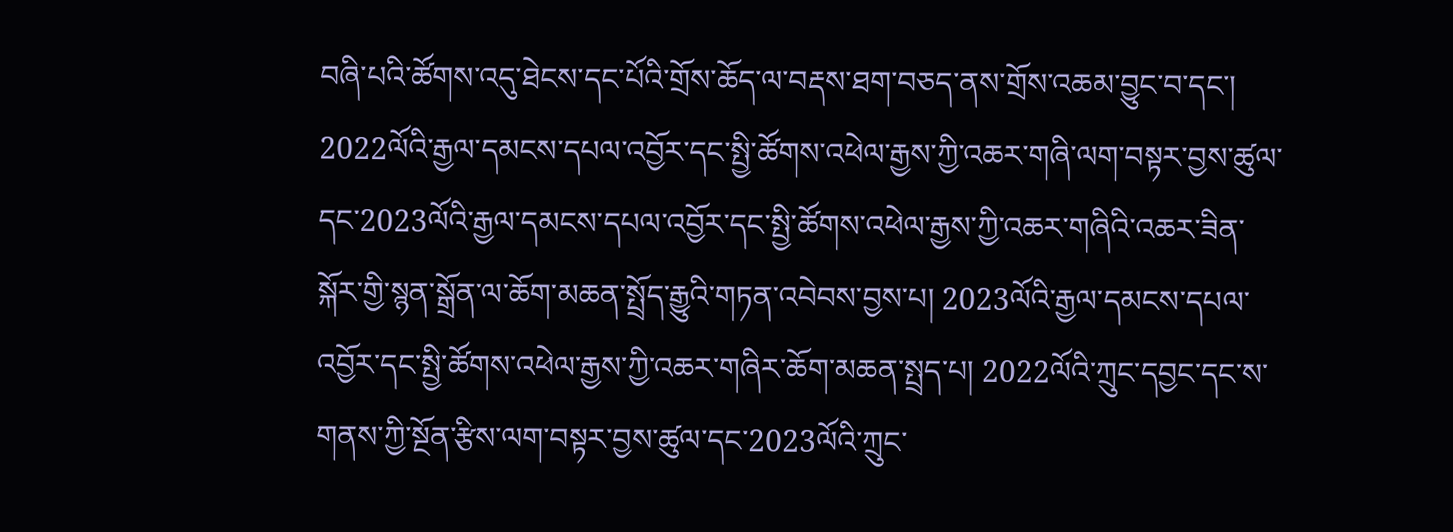བཞི་པའི་ཚོགས་འདུ་ཐེངས་དང་པོའི་གྲོས་ཆོད་ལ་བརྡས་ཐག་བཅད་ནས་གྲོས་འཆམ་བྱུང་བ་དང་། 2022ལོའི་རྒྱལ་དམངས་དཔལ་འབྱོར་དང་སྤྱི་ཚོགས་འཕེལ་རྒྱས་ཀྱི་འཆར་གཞི་ལག་བསྟར་བྱས་ཚུལ་དང་2023ལོའི་རྒྱལ་དམངས་དཔལ་འབྱོར་དང་སྤྱི་ཚོགས་འཕེལ་རྒྱས་ཀྱི་འཆར་གཞིའི་འཆར་ཟིན་སྐོར་གྱི་སྙན་སྒྲོན་ལ་ཆོག་མཆན་སྤྲོད་རྒྱུའི་གཏན་འབེབས་བྱས་པ། 2023ལོའི་རྒྱལ་དམངས་དཔལ་འབྱོར་དང་སྤྱི་ཚོགས་འཕེལ་རྒྱས་ཀྱི་འཆར་གཞིར་ཆོག་མཆན་སྤྲད་པ། 2022ལོའི་ཀྲུང་དབྱང་དང་ས་གནས་ཀྱི་སྔོན་རྩིས་ལག་བསྟར་བྱས་ཚུལ་དང་2023ལོའི་ཀྲུང་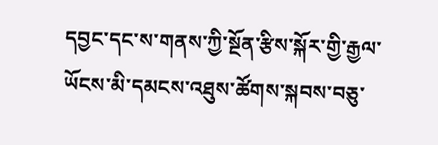དབྱང་དང་ས་གནས་ཀྱི་སྔོན་རྩིས་སྐོར་གྱི་རྒྱལ་ཡོངས་མི་དམངས་འཐུས་ཚོགས་སྐབས་བཅུ་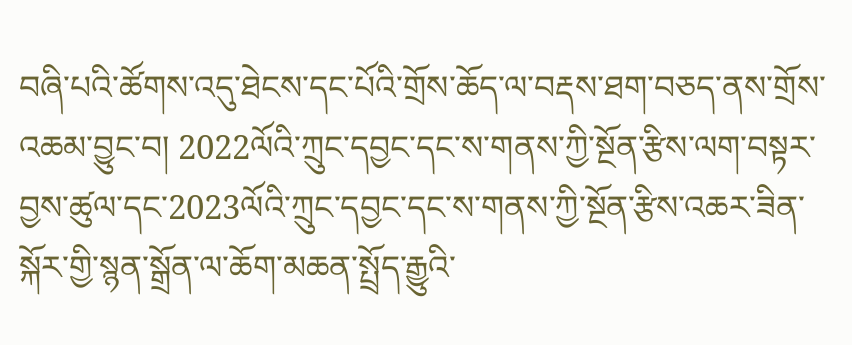བཞི་པའི་ཚོགས་འདུ་ཐེངས་དང་པོའི་གྲོས་ཆོད་ལ་བརྡས་ཐག་བཅད་ནས་གྲོས་འཆམ་བྱུང་བ། 2022ལོའི་ཀྲུང་དབྱང་དང་ས་གནས་ཀྱི་སྔོན་རྩིས་ལག་བསྟར་བྱས་ཚུལ་དང་2023ལོའི་ཀྲུང་དབྱང་དང་ས་གནས་ཀྱི་སྔོན་རྩིས་འཆར་ཟིན་སྐོར་གྱི་སྙན་སྒྲོན་ལ་ཆོག་མཆན་སྤྲོད་རྒྱུའི་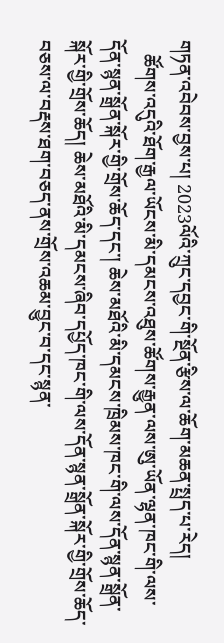གཏན་འབེབས་བྱས་པ། 2023ལོའི་ཀྲུང་དབྱང་གི་སྔོན་རྩིས་ལ་ཆོག་མཆན་སྤྲད་པ་རེད།
   ཚོགས་འདུའི་ཐོག་རྒྱལ་ཡོངས་མི་དམངས་འཐུས་ཚོགས་རྒྱུན་ལས་ཨུ་ཡོན་ལྷན་ཁང་གི་ལས་དོན་སྙན་སྒྲོན་སྐོར་གྱི་གྲོས་ཆོད་དང་། ཆེས་མཐོའི་མི་དམངས་ཁྲིམས་ཁང་གི་ལས་དོན་སྙན་སྒྲོན་སྐོར་གྱི་གྲོས་ཆོད། ཆེས་མཐོའི་མི་དམངས་ཞིབ་དཔྱོད་ཁང་གི་ལས་དོན་སྙན་སྒྲོན་སྐོར་གྱི་གྲོས་ཆོད་བཅས་ལ་བརྡས་ཐག་བཅད་ནས་གྲོས་འཆམ་བྱུང་བ་དང་སྙན་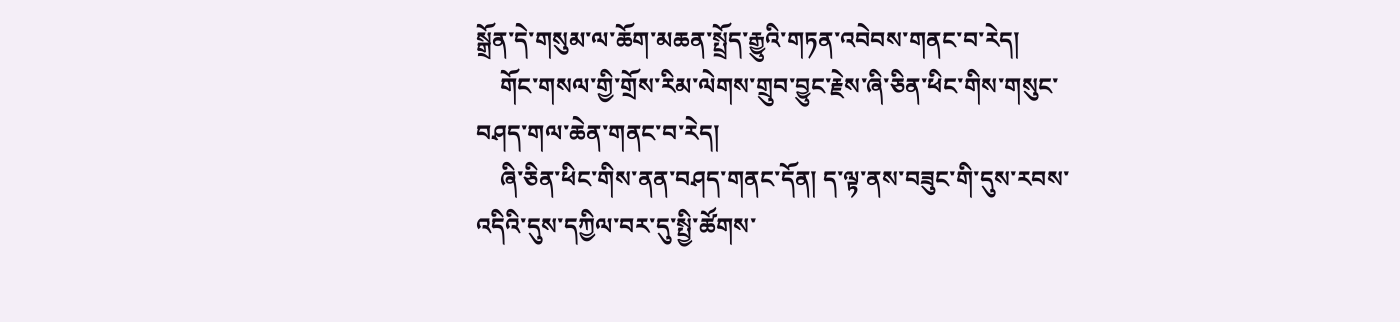སྒྲོན་དེ་གསུམ་ལ་ཆོག་མཆན་སྤྲོད་རྒྱུའི་གཏན་འབེབས་གནང་བ་རེད།
    གོང་གསལ་གྱི་གྲོས་རིམ་ལེགས་གྲུབ་བྱུང་རྗེས་ཞི་ཅིན་ཕིང་གིས་གསུང་བཤད་གལ་ཆེན་གནང་བ་རེད།
    ཞི་ཅིན་ཕིང་གིས་ནན་བཤད་གནང་དོན། ད་ལྟ་ནས་བཟུང་གི་དུས་རབས་འདིའི་དུས་དཀྱིལ་བར་དུ་སྤྱི་ཚོགས་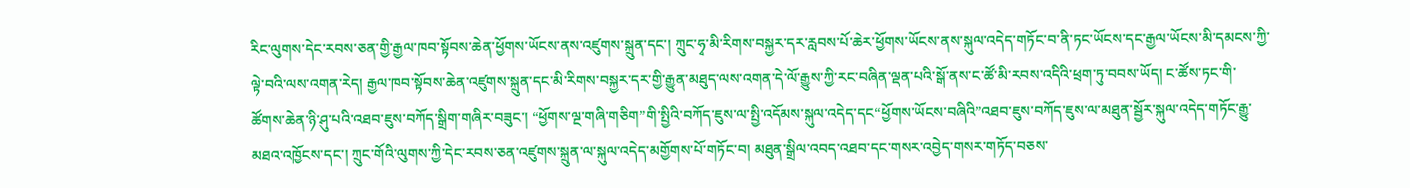རིང་ལུགས་དེང་རབས་ཅན་གྱི་རྒྱལ་ཁབ་སྟོབས་ཆེན་ཕྱོགས་ཡོངས་ནས་འཛུགས་སྐྲུན་དང་། ཀྲུང་ཧྭ་མི་རིགས་བསྐྱར་དར་རླབས་པོ་ཆེར་ཕྱོགས་ཡོངས་ནས་སྐུལ་འདེད་གཏོང་བ་ནི་ཏང་ཡོངས་དང་རྒྱལ་ཡོངས་མི་དམངས་ཀྱི་ལྟེ་བའི་ལས་འགན་རེད། རྒྱལ་ཁབ་སྟོབས་ཆེན་འཛུགས་སྐྲུན་དང་མི་རིགས་བསྐྱར་དར་གྱི་རྒྱུན་མཐུད་ལས་འགན་དེ་ལོ་རྒྱུས་ཀྱི་རང་བཞིན་ལྡན་པའི་སྒོ་ནས་ང་ཚོ་མི་རབས་འདིའི་ཕྲག་ཏུ་བབས་ཡོད། ང་ཚོས་ཏང་གི་ཚོགས་ཆེན་ཉི་ཤུ་པའི་འཐབ་ཇུས་བཀོད་སྒྲིག་གཞིར་བཟུང་། “ཕྱོགས་ལྔ་གཞི་གཅིག”གི་སྤྱིའི་བཀོད་ཇུས་ལ་སྤྱི་འདོམས་སྐུལ་འདེད་དང“ཕྱོགས་ཡོངས་བཞིའི”འཐབ་ཇུས་བཀོད་ཇུས་ལ་མཐུན་སྦྱོར་སྐུལ་འདེད་གཏོང་རྒྱུ་མཐའ་འཁྱོངས་དང་། ཀྲུང་གོའི་ལུགས་ཀྱི་དེང་རབས་ཅན་འཛུགས་སྐྲུན་ལ་སྐུལ་འདེད་མགྱོགས་པོ་གཏོང་བ། མཐུན་སྒྲིལ་འབད་འཐབ་དང་གསར་འབྱེད་གསར་གཏོད་བཅས་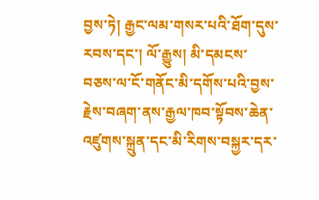བྱས་ཏེ། རྒྱང་ལམ་གསར་པའི་ཐོག་དུས་རབས་དང་། ལོ་རྒྱུས། མི་དམངས་བཅས་ལ་ངོ་གནོང་མི་དགོས་པའི་བྱས་རྗེས་བཞག་ནས་རྒྱལ་ཁབ་སྟོབས་ཆེན་འཛུགས་སྐྲུན་དང་མི་རིགས་བསྐྱར་དར་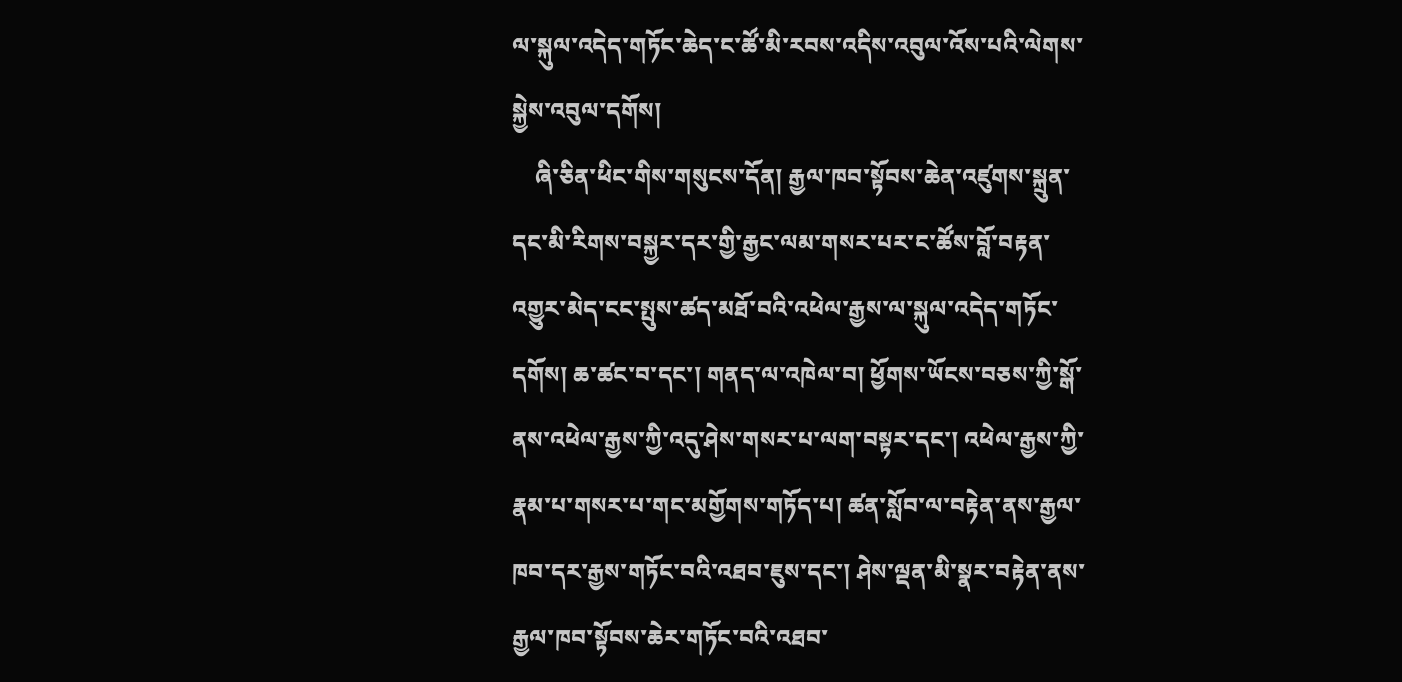ལ་སྐུལ་འདེད་གཏོང་ཆེད་ང་ཚོ་མི་རབས་འདིས་འབུལ་འོས་པའི་ལེགས་སྐྱེས་འབུལ་དགོས།
    ཞི་ཅིན་ཕིང་གིས་གསུངས་དོན། རྒྱལ་ཁབ་སྟོབས་ཆེན་འཛུགས་སྐྲུན་དང་མི་རིགས་བསྐྱར་དར་གྱི་རྒྱང་ལམ་གསར་པར་ང་ཚོས་བློ་བརྟན་འགྱུར་མེད་ངང་སྤུས་ཚད་མཐོ་བའི་འཕེལ་རྒྱས་ལ་སྐུལ་འདེད་གཏོང་དགོས། ཆ་ཚང་བ་དང་། གནད་ལ་འཁེལ་བ། ཕྱོགས་ཡོངས་བཅས་ཀྱི་སྒོ་ནས་འཕེལ་རྒྱས་ཀྱི་འདུ་ཤེས་གསར་པ་ལག་བསྟར་དང་། འཕེལ་རྒྱས་ཀྱི་རྣམ་པ་གསར་པ་གང་མགྱོགས་གཏོད་པ། ཚན་སློབ་ལ་བརྟེན་ནས་རྒྱལ་ཁབ་དར་རྒྱས་གཏོང་བའི་འཐབ་ཇུས་དང་། ཤེས་ལྡན་མི་སྣར་བརྟེན་ནས་རྒྱལ་ཁབ་སྟོབས་ཆེར་གཏོང་བའི་འཐབ་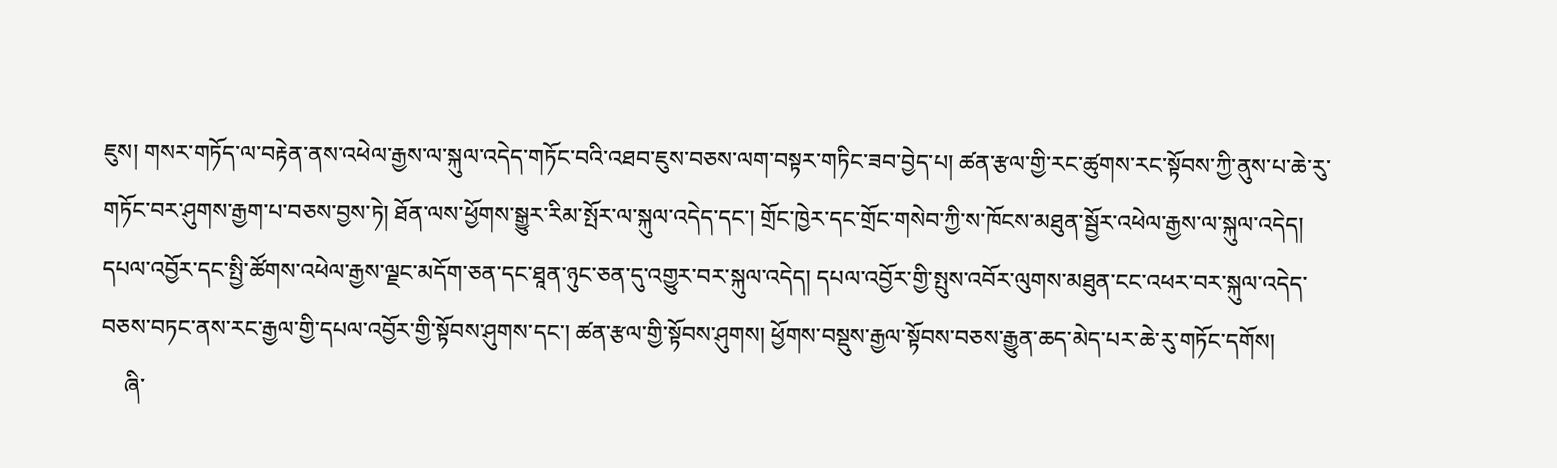ཇུས། གསར་གཏོད་ལ་བརྟེན་ནས་འཕེལ་རྒྱས་ལ་སྐུལ་འདེད་གཏོང་བའི་འཐབ་ཇུས་བཅས་ལག་བསྟར་གཏིང་ཟབ་བྱེད་པ། ཚན་རྩལ་གྱི་རང་ཚུགས་རང་སྟོབས་ཀྱི་ནུས་པ་ཆེ་རུ་གཏོང་བར་ཤུགས་རྒྱག་པ་བཅས་བྱས་ཏེ། ཐོན་ལས་ཕྱོགས་སྒྱུར་རིམ་སྤོར་ལ་སྐུལ་འདེད་དང་། གྲོང་ཁྱེར་དང་གྲོང་གསེབ་ཀྱི་ས་ཁོངས་མཐུན་སྦྱོར་འཕེལ་རྒྱས་ལ་སྐུལ་འདེད། དཔལ་འབྱོར་དང་སྤྱི་ཚོགས་འཕེལ་རྒྱས་ལྗང་མདོག་ཅན་དང་ཐཱན་ཉུང་ཅན་དུ་འགྱུར་བར་སྐུལ་འདེད། དཔལ་འབྱོར་གྱི་སྤུས་འབོར་ལུགས་མཐུན་ངང་འཕར་བར་སྐུལ་འདེད་བཅས་བཏང་ནས་རང་རྒྱལ་གྱི་དཔལ་འབྱོར་གྱི་སྟོབས་ཤུགས་དང་། ཚན་རྩལ་གྱི་སྟོབས་ཤུགས། ཕྱོགས་བསྡུས་རྒྱལ་སྟོབས་བཅས་རྒྱུན་ཆད་མེད་པར་ཆེ་རུ་གཏོང་དགོས།
    ཞི་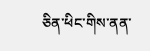ཅིན་ཕིང་གིས་ནན་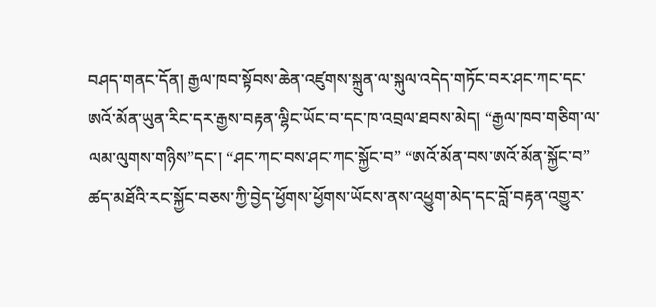བཤད་གནང་དོན། རྒྱལ་ཁབ་སྟོབས་ཆེན་འཛུགས་སྐྲུན་ལ་སྐུལ་འདེད་གཏོང་བར་ཤང་ཀང་དང་ཨའོ་མོན་ཡུན་རིང་དར་རྒྱས་བརྟན་ལྷིང་ཡོང་བ་དང་ཁ་འབྲལ་ཐབས་མེད། “རྒྱལ་ཁབ་གཅིག་ལ་ལམ་ལུགས་གཉིས”དང་། “ཤང་ཀང་བས་ཤང་ཀང་སྐྱོང་བ” “ཨའོ་མོན་བས་ཨའོ་མོན་སྐྱོང་བ” ཚད་མཐོའི་རང་སྐྱོང་བཅས་ཀྱི་བྱེད་ཕྱོགས་ཕྱོགས་ཡོངས་ནས་འཕྱུག་མེད་དང་བློ་བརྟན་འགྱུར་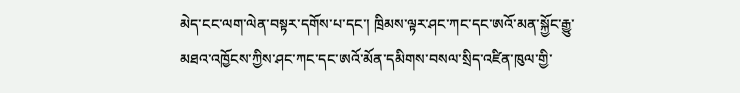མེད་ངང་ལག་ལེན་བསྟར་དགོས་པ་དང་། ཁྲིམས་ལྟར་ཤང་ཀང་དང་ཨའོ་མན་སྐྱོང་རྒྱུ་མཐའ་འཁྱོངས་ཀྱིས་ཤང་ཀང་དང་ཨའོ་མོན་དམིགས་བསལ་སྲིད་འཛིན་ཁུལ་གྱི་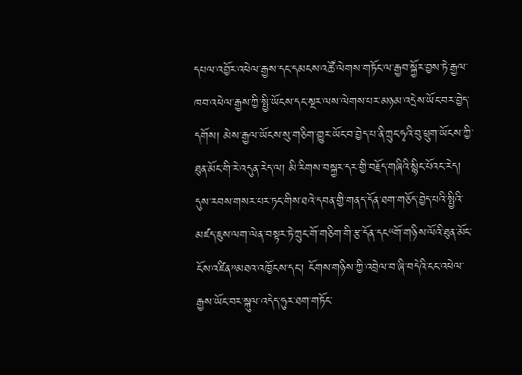དཔལ་འབྱོར་འཕེལ་རྒྱས་དང་དམངས་འཚོ་ལེགས་གཏོང་ལ་རྒྱབ་སྐྱོར་བྱས་ཏེ་རྒྱལ་ཁབ་འཕེལ་རྒྱས་ཀྱི་སྤྱི་ཡོངས་དང་སྔར་ལས་ལེགས་པར་མཉམ་འདྲེས་ཡོང་བར་བྱེད་དགོས། མེས་རྒྱལ་ཡོངས་སུ་གཅིག་གྱུར་ཡོང་བ་བྱེད་པ་ནི་ཀྲུང་ཧྭའི་བུ་ཕྲུག་ཡོངས་ཀྱི་ཐུན་མོང་གི་རེ་འདུན་རེད་ལ། མི་རིགས་བསྐྱར་དར་གྱི་བརྗོད་གཞིའི་སྙིང་པོའང་རེད། དུས་རབས་གསར་པར་ཏང་གིས་ཐའེ་དབན་གྱི་གནད་དོན་ཐག་གཅོད་བྱེད་པའི་སྤྱིའི་མཛད་ཇུས་ལག་ལེན་བསྟར་ཏེ་ཀྲུང་གོ་གཅིག་གི་རྩ་དོན་དང“གོ་གཉིས་ལོའི་ཐུན་མོང་ངོས་འཛིན”མཐའ་འཁྱོངས་དང་། ངོགས་གཉིས་ཀྱི་འབྲེལ་བ་ཞི་བདེའི་ངང་འཕེལ་རྒྱས་ཡོང་བར་སྐུལ་འདེད་ཧུར་ཐག་གཏོང་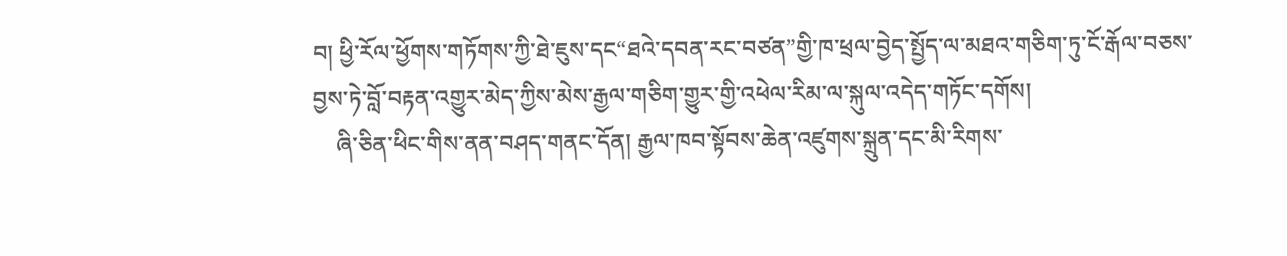བ། ཕྱི་རོལ་ཕྱོགས་གཏོགས་ཀྱི་ཐེ་ཇུས་དང“ཐའེ་དབན་རང་བཙན”གྱི་ཁ་ཕྲལ་བྱེད་སྤྱོད་ལ་མཐའ་གཅིག་ཏུ་ངོ་རྒོལ་བཅས་བྱས་ཏེ་བློ་བརྟན་འགྱུར་མེད་ཀྱིས་མེས་རྒྱལ་གཅིག་གྱུར་གྱི་འཕེལ་རིམ་ལ་སྐུལ་འདེད་གཏོང་དགོས།
    ཞི་ཅིན་ཕིང་གིས་ནན་བཤད་གནང་དོན། རྒྱལ་ཁབ་སྟོབས་ཆེན་འཛུགས་སྐྲུན་དང་མི་རིགས་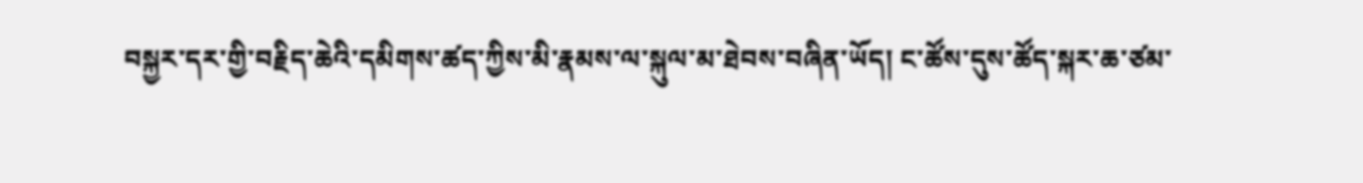བསྐྱར་དར་གྱི་བརྗིད་ཆེའི་དམིགས་ཚད་ཀྱིས་མི་རྣམས་ལ་སྐུལ་མ་ཐེབས་བཞིན་ཡོད། ང་ཚོས་དུས་ཚོད་སྐར་ཆ་ཙམ་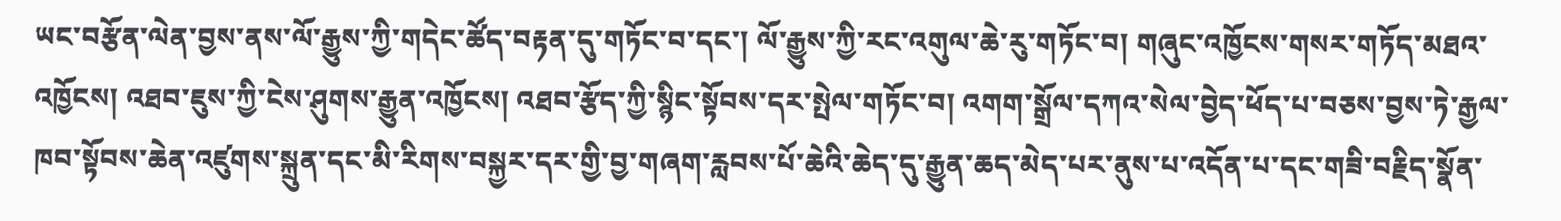ཡང་བརྩོན་ལེན་བྱས་ནས་ལོ་རྒྱུས་ཀྱི་གདེང་ཚོད་བརྟན་དུ་གཏོང་བ་དང་། ལོ་རྒྱུས་ཀྱི་རང་འགུལ་ཆེ་རུ་གཏོང་བ། གཞུང་འཁྱོངས་གསར་གཏོད་མཐའ་འཁྱོངས། འཐབ་ཇུས་ཀྱི་ངེས་ཤུགས་རྒྱུན་འཁྱོངས། འཐབ་རྩོད་ཀྱི་སྙིང་སྟོབས་དར་སྤེལ་གཏོང་བ། འགག་སྒྲོལ་དཀའ་སེལ་བྱེད་ཕོད་པ་བཅས་བྱས་ཏེ་རྒྱལ་ཁབ་སྟོབས་ཆེན་འཛུགས་སྐྲུན་དང་མི་རིགས་བསྐྱར་དར་གྱི་བྱ་གཞག་རླབས་པོ་ཆེའི་ཆེད་དུ་རྒྱུན་ཆད་མེད་པར་ནུས་པ་འདོན་པ་དང་གཟི་བརྗིད་སྣོན་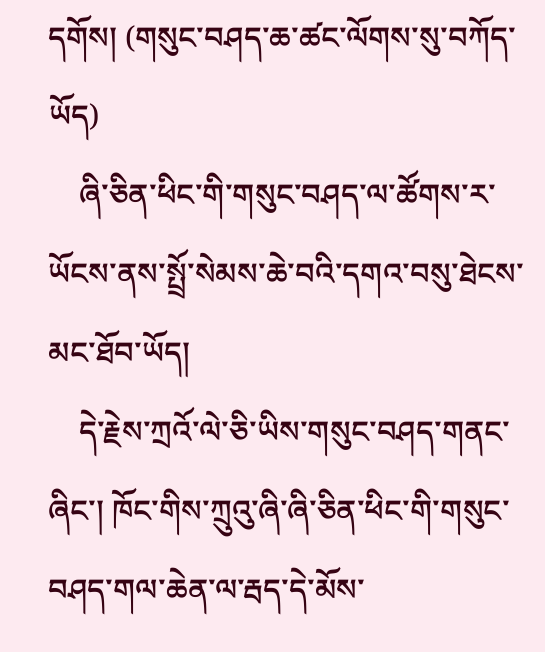དགོས། (གསུང་བཤད་ཆ་ཚང་ལོགས་སུ་བཀོད་ཡོད)
    ཞི་ཅིན་ཕིང་གི་གསུང་བཤད་ལ་ཚོགས་ར་ཡོངས་ནས་སྤྲོ་སེམས་ཆེ་བའི་དགའ་བསུ་ཐེངས་མང་ཐོབ་ཡོད།
    དེ་རྗེས་ཀྲའོ་ལེ་ཅི་ཡིས་གསུང་བཤད་གནང་ཞིང་། ཁོང་གིས་ཀྲུའུ་ཞི་ཞི་ཅིན་ཕིང་གི་གསུང་བཤད་གལ་ཆེན་ལ་རྦད་དེ་མོས་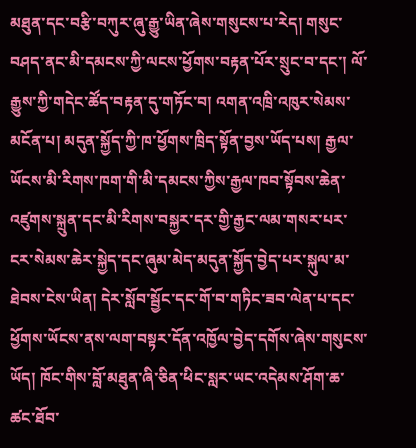མཐུན་དང་བརྩི་བཀུར་ཞུ་རྒྱུ་ཡིན་ཞེས་གསུངས་པ་རེད། གསུང་བཤད་ནང་མི་དམངས་ཀྱི་ལངས་ཕྱོགས་བརྟན་པོར་སྲུང་བ་དང་། ལོ་རྒྱུས་ཀྱི་གདེང་ཚོད་བརྟན་དུ་གཏོང་བ། འགན་འཁྲི་འཁུར་སེམས་མངོན་པ། མདུན་སྐྱོད་ཀྱི་ཁ་ཕྱོགས་ཁྲིད་སྟོན་བྱས་ཡོད་པས། རྒྱལ་ཡོངས་མི་རིགས་ཁག་གི་མི་དམངས་ཀྱིས་རྒྱལ་ཁབ་སྟོབས་ཆེན་འཛུགས་སྐྲུན་དང་མི་རིགས་བསྐྱར་དར་གྱི་རྒྱང་ལམ་གསར་པར་ངར་སེམས་ཆེར་སྐྱེད་དང་ཞུམ་མེད་མདུན་སྐྱོད་བྱེད་པར་སྐུལ་མ་ཐེབས་ངེས་ཡིན། དེར་སློབ་སྦྱོང་དང་གོ་བ་གཏིང་ཟབ་ལེན་པ་དང་ཕྱོགས་ཡོངས་ནས་ལག་བསྟར་དོན་འཁྱོལ་བྱེད་དགོས་ཞེས་གསུངས་ཡོད། ཁོང་གིས་བློ་མཐུན་ཞི་ཅིན་ཕིང་སླར་ཡང་འདེམས་ཤོག་ཆ་ཚང་ཐོབ་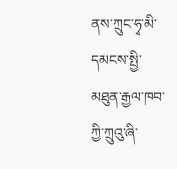ནས་ཀྲུང་ཧྭ་མི་དམངས་སྤྱི་མཐུན་རྒྱལ་ཁབ་ཀྱི་ཀྲུའུ་ཞི་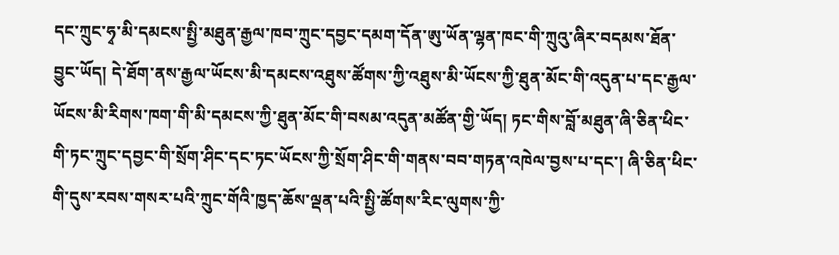དང་ཀྲུང་ཧྭ་མི་དམངས་སྤྱི་མཐུན་རྒྱལ་ཁབ་ཀྲུང་དབྱང་དམག་དོན་ཨུ་ཡོན་ལྷན་ཁང་གི་ཀྲུའུ་ཞིར་བདམས་ཐོན་བྱུང་ཡོད། དེ་ཐོག་ནས་རྒྱལ་ཡོངས་མི་དམངས་འཐུས་ཚོགས་ཀྱི་འཐུས་མི་ཡོངས་ཀྱི་ཐུན་མོང་གི་འདུན་པ་དང་རྒྱལ་ཡོངས་མི་རིགས་ཁག་གི་མི་དམངས་ཀྱི་ཐུན་མོང་གི་བསམ་འདུན་མཚོན་གྱི་ཡོད། ཏང་གིས་བློ་མཐུན་ཞི་ཅིན་ཕིང་གི་ཏང་ཀྲུང་དབྱང་གི་སྲོག་ཤིང་དང་ཏང་ཡོངས་ཀྱི་སྲོག་ཤིང་གི་གནས་བབ་གཏན་འཁེལ་བྱས་པ་དང་། ཞི་ཅིན་ཕིང་གི་དུས་རབས་གསར་པའི་ཀྲུང་གོའི་ཁྱད་ཆོས་ལྡན་པའི་སྤྱི་ཚོགས་རིང་ལུགས་ཀྱི་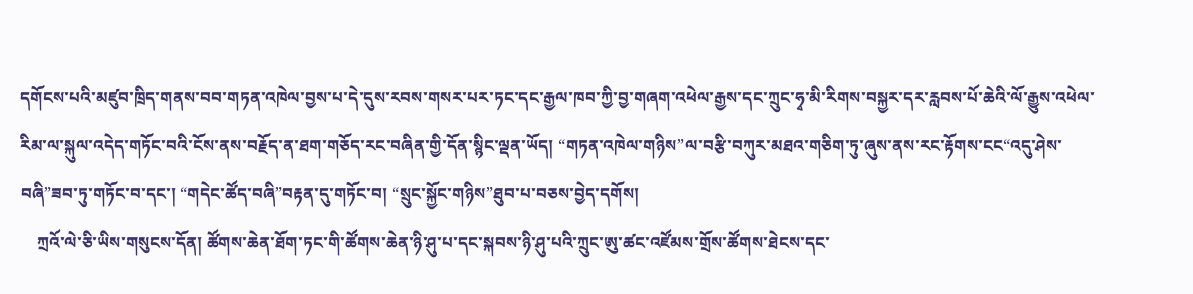དགོངས་པའི་མཛུབ་ཁྲིད་གནས་བབ་གཏན་འཁེལ་བྱས་པ་དེ་དུས་རབས་གསར་པར་ཏང་དང་རྒྱལ་ཁབ་ཀྱི་བྱ་གཞག་འཕེལ་རྒྱས་དང་ཀྲུང་ཧྭ་མི་རིགས་བསྐྱར་དར་རླབས་པོ་ཆེའི་ལོ་རྒྱུས་འཕེལ་རིམ་ལ་སྐུལ་འདེད་གཏོང་བའི་ངོས་ནས་བརྗོད་ན་ཐག་གཅོད་རང་བཞིན་གྱི་དོན་སྙིང་ལྡན་ཡོད། “གཏན་འཁེལ་གཉིས”ལ་བརྩི་བཀུར་མཐའ་གཅིག་ཏུ་ཞུས་ནས་རང་རྟོགས་ངང“འདུ་ཤེས་བཞི”ཟབ་ཏུ་གཏོང་བ་དང་། “གདེང་ཚོད་བཞི”བརྟན་དུ་གཏོང་བ། “སྲུང་སྐྱོང་གཉིས”ཐུབ་པ་བཅས་བྱེད་དགོས།
    ཀྲའོ་ལེ་ཅི་ཡིས་གསུངས་དོན། ཚོགས་ཆེན་ཐོག་ཏང་གི་ཚོགས་ཆེན་ཉི་ཤུ་པ་དང་སྐབས་ཉི་ཤུ་པའི་ཀྲུང་ཨུ་ཚང་འཛོམས་གྲོས་ཚོགས་ཐེངས་དང་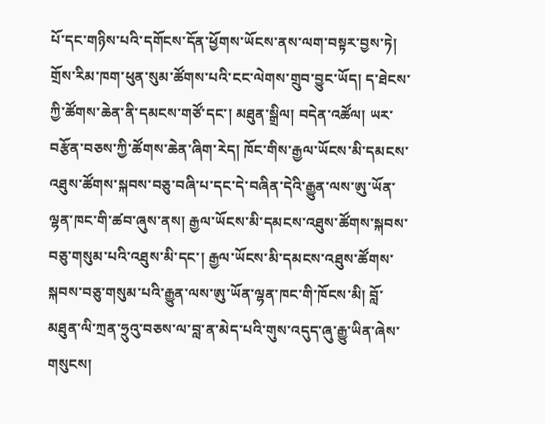པོ་དང་གཉིས་པའི་དགོངས་དོན་ཕྱོགས་ཡོངས་ནས་ལག་བསྟར་བྱས་ཏེ། གྲོས་རིམ་ཁག་ཕུན་སུམ་ཚོགས་པའི་ངང་ལེགས་གྲུབ་བྱུང་ཡོད། ད་ཐེངས་ཀྱི་ཚོགས་ཆེན་ནི་དམངས་གཙོ་དང་། མཐུན་སྒྲིལ། བདེན་འཚོལ། ཡར་བརྩོན་བཅས་ཀྱི་ཚོགས་ཆེན་ཞིག་རེད། ཁོང་གིས་རྒྱལ་ཡོངས་མི་དམངས་འཐུས་ཚོགས་སྐབས་བཅུ་བཞི་པ་དང་དེ་བཞིན་དེའི་རྒྱུན་ལས་ཨུ་ཡོན་ལྷན་ཁང་གི་ཚབ་ཞུས་ནས། རྒྱལ་ཡོངས་མི་དམངས་འཐུས་ཚོགས་སྐབས་བཅུ་གསུམ་པའི་འཐུས་མི་དང་། རྒྱལ་ཡོངས་མི་དམངས་འཐུས་ཚོགས་སྐབས་བཅུ་གསུམ་པའི་རྒྱུན་ལས་ཨུ་ཡོན་ལྷན་ཁང་གི་ཁོངས་མི། བློ་མཐུན་ལི་ཀྲན་ཧྲུའུ་བཅས་ལ་བླ་ན་མེད་པའི་གུས་འདུད་ཞུ་རྒྱུ་ཡིན་ཞེས་གསུངས།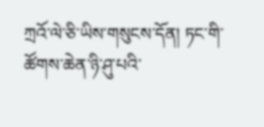ཀྲའོ་ལེ་ཅི་ཡིས་གསུངས་དོན། ཏང་གི་ཚོགས་ཆེན་ཉི་ཤུ་པའི་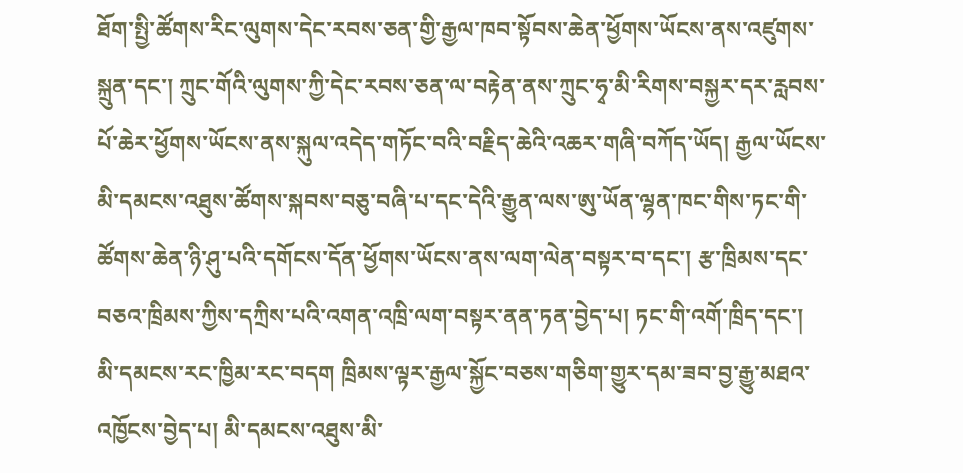ཐོག་སྤྱི་ཚོགས་རིང་ལུགས་དེང་རབས་ཅན་གྱི་རྒྱལ་ཁབ་སྟོབས་ཆེན་ཕྱོགས་ཡོངས་ནས་འཛུགས་སྐྲུན་དང་། ཀྲུང་གོའི་ལུགས་ཀྱི་དེང་རབས་ཅན་ལ་བརྟེན་ནས་ཀྲུང་ཧྭ་མི་རིགས་བསྐྱར་དར་རླབས་པོ་ཆེར་ཕྱོགས་ཡོངས་ནས་སྐུལ་འདེད་གཏོང་བའི་བརྗིད་ཆེའི་འཆར་གཞི་བཀོད་ཡོད། རྒྱལ་ཡོངས་མི་དམངས་འཐུས་ཚོགས་སྐབས་བཅུ་བཞི་པ་དང་དེའི་རྒྱུན་ལས་ཨུ་ཡོན་ལྷན་ཁང་གིས་ཏང་གི་ཚོགས་ཆེན་ཉི་ཤུ་པའི་དགོངས་དོན་ཕྱོགས་ཡོངས་ནས་ལག་ལེན་བསྟར་བ་དང་། རྩ་ཁྲིམས་དང་བཅའ་ཁྲིམས་ཀྱིས་དཀྲིས་པའི་འགན་འཁྲི་ལག་བསྟར་ནན་ཏན་བྱེད་པ། ཏང་གི་འགོ་ཁྲིད་དང་། མི་དམངས་རང་ཁྱིམ་རང་བདག ཁྲིམས་ལྟར་རྒྱལ་སྐྱོང་བཅས་གཅིག་གྱུར་དམ་ཟབ་བྱ་རྒྱུ་མཐའ་འཁྱོངས་བྱེད་པ། མི་དམངས་འཐུས་མི་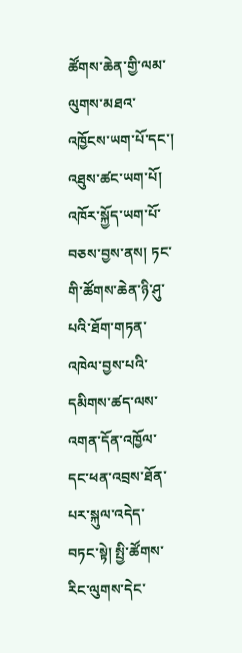ཚོགས་ཆེན་གྱི་ལམ་ལུགས་མཐའ་འཁྱོངས་ཡག་པོ་དང་། འཐུས་ཚང་ཡག་པོ། འཁོར་སྐྱོད་ཡག་པོ་བཅས་བྱས་ནས། ཏང་གི་ཚོགས་ཆེན་ཉི་ཤུ་པའི་ཐོག་གཏན་འཁེལ་བྱས་པའི་དམིགས་ཚད་ལས་འགན་དོན་འཁྱོལ་དང་ཕན་འབྲས་ཐོན་པར་སྐུལ་འདེད་བཏང་སྟེ། སྤྱི་ཚོགས་རིང་ལུགས་དེང་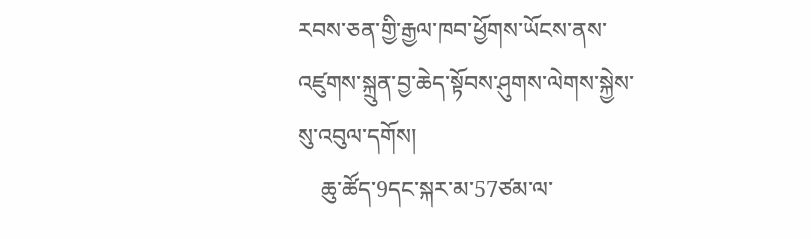རབས་ཅན་གྱི་རྒྱལ་ཁབ་ཕྱོགས་ཡོངས་ནས་འཛུགས་སྐྲུན་བྱ་ཆེད་སྟོབས་ཤུགས་ལེགས་སྐྱེས་སུ་འབུལ་དགོས།
    ཆུ་ཚོད་9དང་སྐར་མ་57ཙམ་ལ་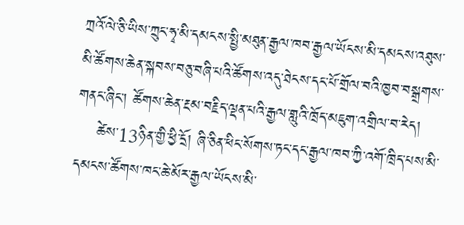ཀྲའོ་ལེ་ཅི་ཡིས་ཀྲུང་ཧྭ་མི་དམངས་སྤྱི་མཐུན་རྒྱལ་ཁབ་རྒྱལ་ཡོངས་མི་དམངས་འཐུས་མི་ཚོགས་ཆེན་སྐབས་བཅུ་བཞི་པའི་ཚོགས་འདུ་ཐེངས་དང་པོ་གྲོལ་བའི་ཁྱབ་བསྒྲགས་གནང་ཞིང་། ཚོགས་ཆེན་རྔམ་བརྗིད་ལྡན་པའི་རྒྱལ་གླུའི་ཁྲོད་མཇུག་འགྲིལ་བ་རེད།
    ཚེས་13ཉིན་གྱི་ཕྱི་དྲོ། ཞི་ཅིན་ཕིང་སོགས་ཏང་དང་རྒྱལ་ཁབ་ཀྱི་འགོ་ཁྲིད་པས་མི་དམངས་ཚོགས་ཁང་ཆེ་མོར་རྒྱལ་ཡོངས་མི་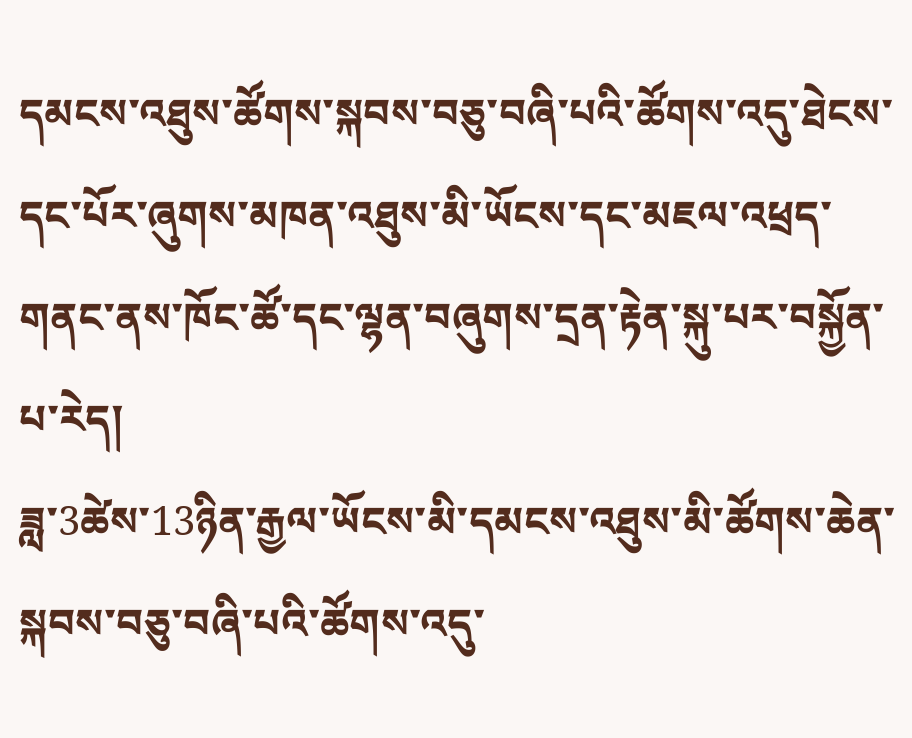དམངས་འཐུས་ཚོགས་སྐབས་བཅུ་བཞི་པའི་ཚོགས་འདུ་ཐེངས་དང་པོར་ཞུགས་མཁན་འཐུས་མི་ཡོངས་དང་མཇལ་འཕྲད་གནང་ནས་ཁོང་ཚོ་དང་ལྷན་བཞུགས་དྲན་རྟེན་སྐུ་པར་བསྐྱོན་པ་རེད།
ཟླ་3ཚེས་13ཉིན་རྒྱལ་ཡོངས་མི་དམངས་འཐུས་མི་ཚོགས་ཆེན་སྐབས་བཅུ་བཞི་པའི་ཚོགས་འདུ་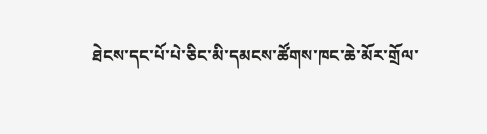ཐེངས་དང་པོ་པེ་ཅིང་མི་དམངས་ཚོགས་ཁང་ཆེ་མོར་གྲོལ་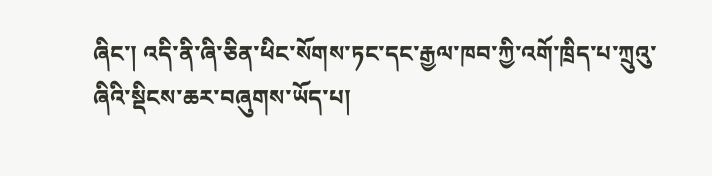ཞིང་། འདི་ནི་ཞི་ཅིན་ཕིང་སོགས་ཏང་དང་རྒྱལ་ཁབ་ཀྱི་འགོ་ཁྲིད་པ་ཀྲུའུ་ཞིའི་སྡིངས་ཆར་བཞུགས་ཡོད་པ།